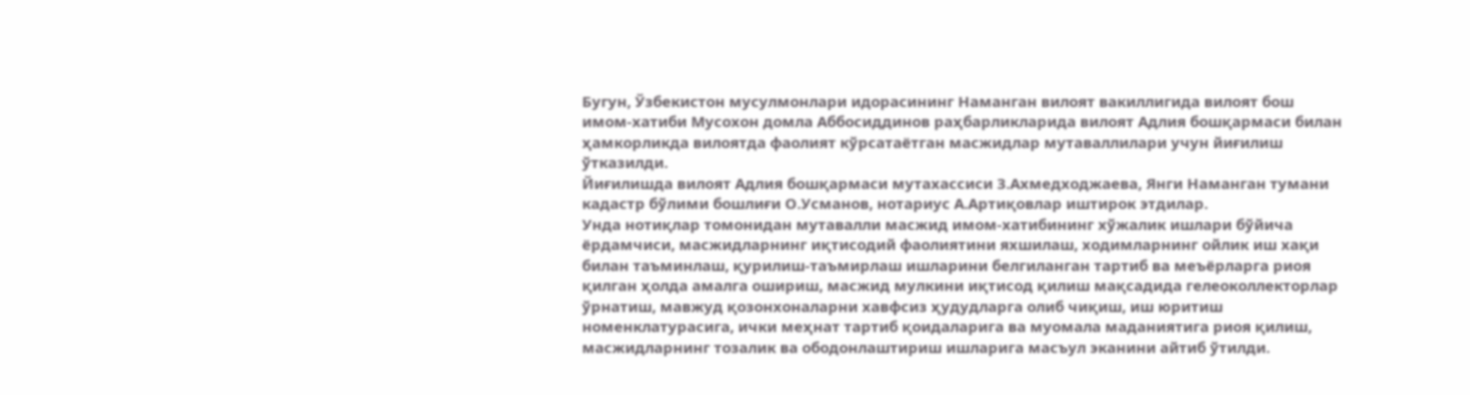Бугун, Ўзбекистон мусулмонлари идорасининг Наманган вилоят вакиллигида вилоят бош имом-хатиби Мусохон домла Аббосиддинов раҳбарликларида вилоят Адлия бошқармаси билан ҳамкорликда вилоятда фаолият кўрсатаётган масжидлар мутаваллилари учун йиғилиш ўтказилди.
Йиғилишда вилоят Адлия бошқармаси мутахассиси З.Ахмедходжаева, Янги Наманган тумани кадастр бўлими бошлиғи О.Усманов, нотариус А.Артиқовлар иштирок этдилар.
Унда нотиқлар томонидан мутавалли масжид имом-хатибининг хўжалик ишлари бўйича ёрдамчиси, масжидларнинг иқтисодий фаолиятини яхшилаш, ходимларнинг ойлик иш хақи билан таъминлаш, қурилиш-таъмирлаш ишларини белгиланган тартиб ва меъёрларга риоя қилган ҳолда амалга ошириш, масжид мулкини иқтисод қилиш мақсадида гелеоколлекторлар ўрнатиш, мавжуд қозонхоналарни хавфсиз ҳудудларга олиб чиқиш, иш юритиш номенклатурасига, ички меҳнат тартиб қоидаларига ва муомала маданиятига риоя қилиш, масжидларнинг тозалик ва ободонлаштириш ишларига масъул эканини айтиб ўтилди.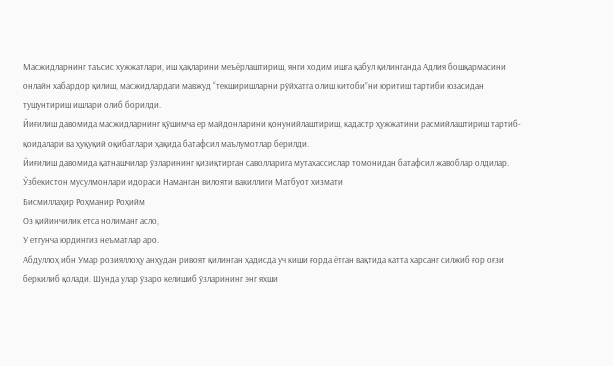Масжидларнинг таъсис хужжатлари, иш ҳақларини меъёрлаштириш, янги ходим ишга қабул қилинганда Адлия бошқармасини онлайн хабардор қилиш, масжидлардаги мавжуд “текширишларни рўйхатга олиш китоби”ни юритиш тартиби юзасидан тушунтириш ишлари олиб борилди.
Йиғилиш давомида масжидларнинг қўшимча ер майдонларини қонунийлаштириш, кадастр ҳужжатини расмийлаштириш тартиб-қоидалари ва ҳуқуқий оқибатлари ҳақида батафсил маълумотлар берилди.
Йиғилиш давомида қатнашчилар ўзларининг қизиқтирган саволларига мутахассислар томонидан батафсил жавоблар олдилар.
Ўзбекистон мусулмонлари идораси Наманган вилояти вакиллиги Матбуот хизмати
Бисмиллаҳир Роҳманир Роҳийм
Оз қийинчилик етса нолиманг асло,
У етгунча юрдингиз неъматлар аро.
Абдуллоҳ ибн Умар розияллоҳу анҳудан ривоят қилинган ҳадисда уч киши ғорда ётган вақтида катта харсанг силжиб ғор оғзи беркилиб қолади. Шунда улар ўзаро келишиб ўзларининг энг яхши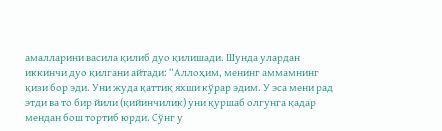амалларини васила қилиб дуо қилишади. Шунда улардан иккинчи дуо қилгани айтади: “Аллоҳим, менинг аммамнинг қизи бор эди. Уни жуда қаттиқ яхши кўрар эдим. У эса мени рад этди ва то бир йили (қийинчилик) уни қуршаб олгунга қадар мендан бош тортиб юрди. Сўнг у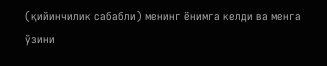(қийинчилик сабабли) менинг ёнимга келди ва менга ўзини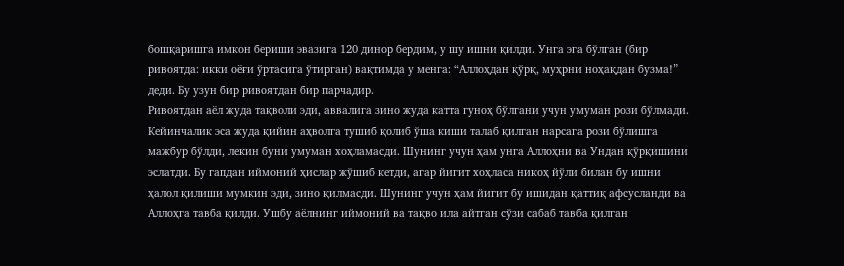бошқаришга имкон бериши эвазига 120 динор бердим, у шу ишни қилди. Унга эга бўлган (бир ривоятда: икки оёғи ўртасига ўтирган) вақтимда у менга: “Аллоҳдан қўрқ, муҳрни ноҳақдан бузма!” деди. Бу узун бир ривоятдан бир парчадир.
Ривоятдан аёл жуда тақволи эди, аввалига зино жуда катта гуноҳ бўлгани учун умуман рози бўлмади. Кейинчалик эса жуда қийин аҳволга тушиб қолиб ўша киши талаб қилган нарсага рози бўлишга мажбур бўлди, лекин буни умуман хоҳламасди. Шунинг учун ҳам унга Аллоҳни ва Ундан қўрқишини эслатди. Бу гапдан иймоний ҳислар жўшиб кетди, агар йигит хоҳласа никоҳ йўли билан бу ишни ҳалол қилиши мумкин эди, зино қилмасди. Шунинг учун ҳам йигит бу ишидан қаттиқ афсусланди ва Аллоҳга тавба қилди. Ушбу аёлнинг иймоний ва тақво ила айтган сўзи сабаб тавба қилган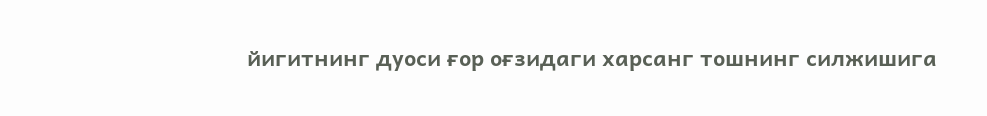йигитнинг дуоси ғор оғзидаги харсанг тошнинг силжишига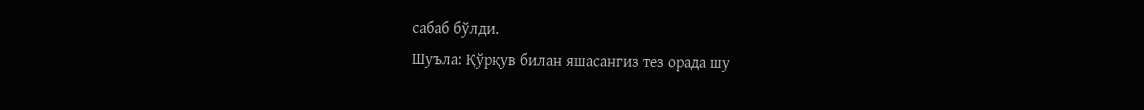сабаб бўлди.
Шуъла: Қўрқув билан яшасангиз тез орада шу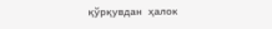қўрқувдан ҳалок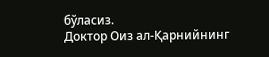бўласиз.
Доктор Оиз ал-Қарнийнинг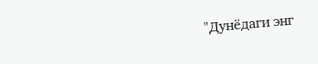"Дунёдаги энг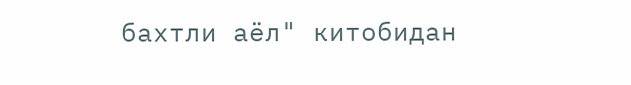бахтли аёл" китобидан